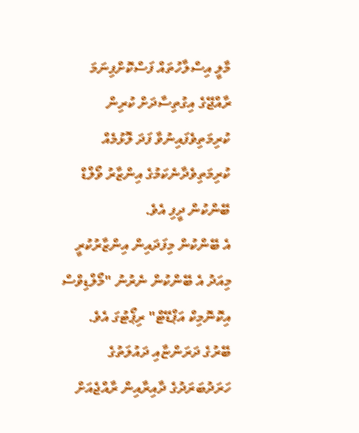މާލީ އިސްލާހުތައް ފަސްކޮށްފިނަމަ ރާއްޖޭގެ އިގުތިސާދަށް ކުރިން ކުރިމަތިވެފައިނުވާ ފަދަ ލޮޅުމެއް ކުރިމަތިވެދާނެކަމުގެ އިންޒާރު ވޯލްޑް ބޭންކުން ދީފި އެވެ.
އެ ބޭންކުން މިފަދައިން އިންޒާރުކުރީ މިއަދު އެ ބޭންކުން ނެރުނު "މޯލްޑިވްސް އިކޮނޮމިކް އަޕްޑޭޓް" ރިޕޯޓުގަ އެވެ. ބޭރުގެ ދަރަންޏާއި ދައުލަތުގެ ހަރަދުބަރަދުގެ ދާއިރާއިން ރާއްޖެއަށް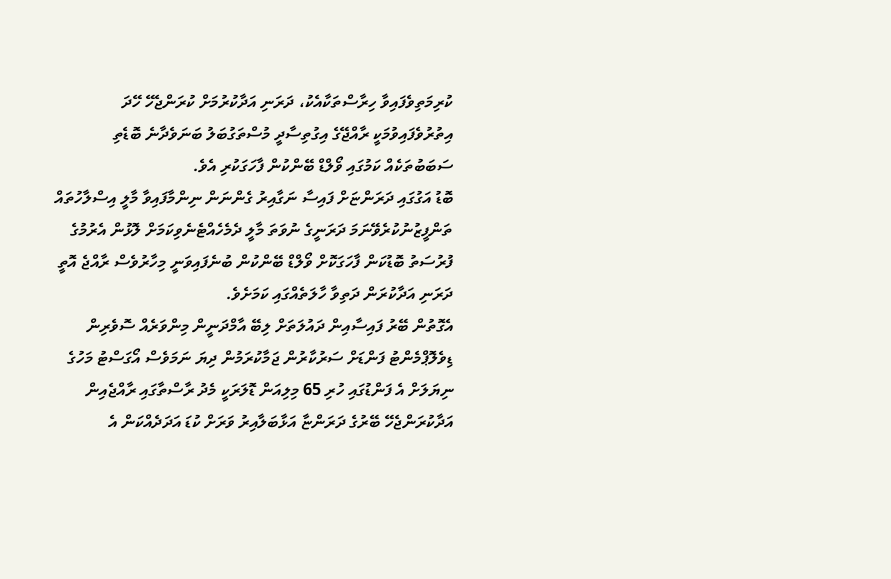ކުރިމަތިވެފައިވާ ހިރާސްތަކާއެކު، ދަރަނި އަދާކުރުމަށް ކުރަންޖެހޭ ހޭދަ އިތުރުވެފައިވުމަކީ ރާއްޖޭގެ އިގުތިސާދީ މުސްތަގުބަލު ބަނަވެދާނެ ބޮޑެތި ސަބަބުތަކެއް ކަމުގައި ވޯލްޑް ބޭންކުން ފާހަގަކުރި އެވެ.
ބޮޑު އަގުގައި ދަރަންޏަށް ފައިސާ ނަގާއިރު ގެންނަން ނިންމާފައިވާ މާލީ އިސްލާހުތައް ތަންފީޒުނުކުރެވޭނަމަ ދަރަނީގެ ނުވަތަ މާލީ ދެމެހެއްޓެނެވިކަމަށް ލޮޅުން އެރުމުގެ ފުރުސަތު ބޮޑުކަން ފާހަގަކޮށް ވޯލްޑް ބޭންކުން ބުނެފައިވަނީ މިހާރުވެސް ރާއްޖެ އޮތީ ދަރަނި އަދާކުރަން ދަތިވާ ހާލަތެއްގައި ކަމަށެވެ.
އެގޮތުން ބޭރު ފައިސާއިން ދައުލަތަށް ލިބޭ އާމްދަނީން މިންވަރެއް ސޮވެރިން ޑިވެލޮޕްމެންޓު ފަންޑަށް ސަރުކާރުން ޖަމާކުރަމުން ދިޔަ ނަމަވެސް އޯގަސްޓު މަހުގެ ނިޔަލަށް އެ ފަންޑުގައި ހުރި 65 މިލިއަން ޑޮލަރަކީ މެދު ރާސްތާގައި ރާއްޖެއިން އަދާކުރަންޖެހޭ ބޭރުގެ ދަރަންޏާ އަޅާބަލާއިރު ވަރަށް ކުޑަ އަދަދެއްކަން އެ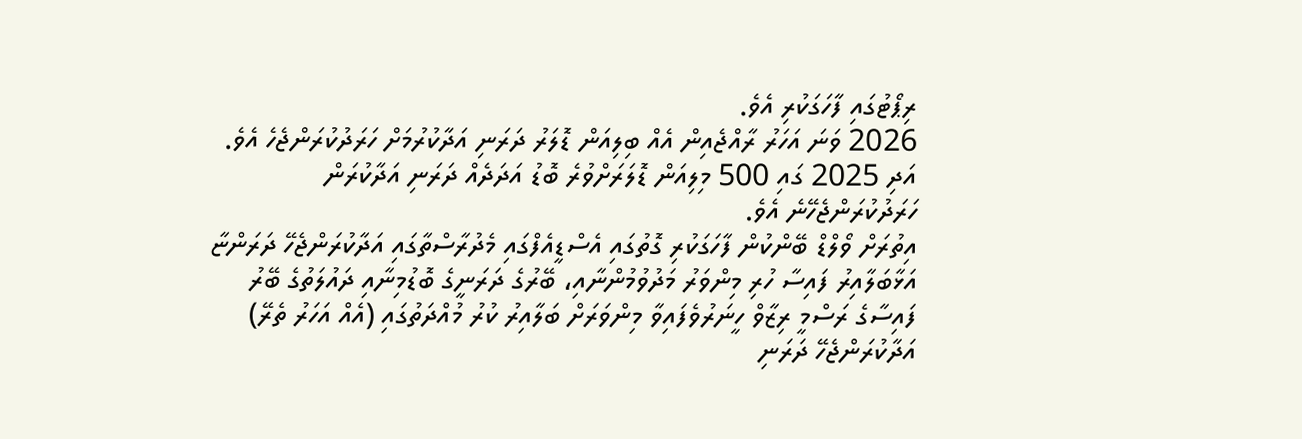ރިޕޯޓުގައި ފާހަގަކުރި އެވެ.
2026 ވަނަ އަހަރު ރާއްޖެއިން އެއް ބިލިއަން ޑޮލަރު ދަރަނި އަދާކުރުމަށް ހަރަދުކުރަންޖެހެ އެވެ. އަދި 2025 ގައި 500 މިލިއަން ޑޮލަރަށްވުރެ ބޮޑު އަދަދެއް ދަރަނި އަދާކުރަން ހަރަދުކުރަންޖެހޭނެ އެވެ.
އިތުރަށް ވޯލްޑް ބޭންކުން ފާހަގަކުރި ގޮތުގައި އެސްޑީއެފްގައި މެދުރާސްތާގައި އަދާކުރަންޖެހޭ ދަރަންޏާ އަޅާބަލާއިރު ފައިސާ ހުރި މިންވަރު މަދުވުމުންނާއި، ބޭރުގެ ދަރަނީގެ ބޮޑުމިނާއި ދައުލަތުގެ ބޭރު ފައިސާގެ ރަސްމީ ރިޒާވް ހީނަރުވެފައިވާ މިންވަރަށް ބަލާއިރު ކުރު މުއްދަތުގައި (އެއް އަހަރު ތެރޭ) އަދާކުރަންޖެހޭ ދަރަނި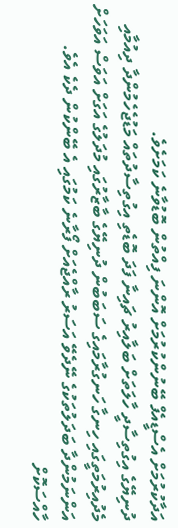އަދާކުރުމަށް އެސްޑީއެފް ބޭނުންކުރުމަށް އޮންނަ ފިއްތުން ބޮޑުވާނެ ކަމަށެވެ.
ދުނިޔޭގެ އިގުތިސާދީ ހާލަތަށް ބަލާއިރު ޗައިނާ ފަދަ ބޮޑެތި އިގުތިސާދުތައް މަޑުޖެހެމުންދާ ދިއުމާއި މެދުއިރުމަތީގައި ހިނގާ ހަނގުރާމައިގެ ސަބަބުން ދުނިޔޭގެ ބާޒާރުގައި މުދަލުގެ އަގަށް އަވަސް އަވަހަށް އަންނަމުންދާ ބަދަލުތަކުގެ ނޭދެވޭ އަސަރު ރާއްޖެއަށް ފޯރާނެ ކަމުގައި އެ ބޭންކުން ދެކެ އެވެ. ހާއްސަކޮށް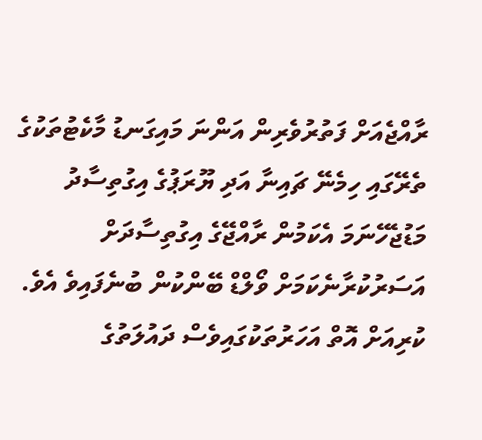ރާއްޖެއަށް ފަތުރުވެރިން އަންނަ މައިގަނޑު މާކެޓުތަކުގެ ތެރޭގައި ހިމެނޭ ޗައިނާ އަދި ޔޫރަޕުގެ އިގުތިސާދު މަޑުޖެހޭނަމަ އެކަމުން ރާއްޖޭގެ އިގުތިސާދަށް އަސަރުކުރާނެކަމަށް ވޯލްޑް ބޭންކުން ބުނެފައިވެ އެވެ.
ކުރިއަށް އޮތް އަހަރުތަކުގައިވެސް ދައުލަތުގެ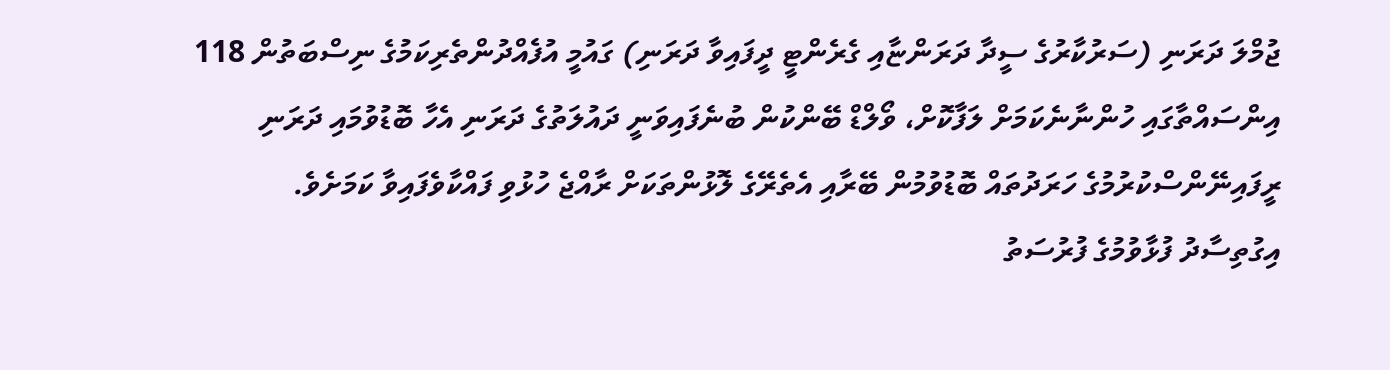ޖުމްލަ ދަރަނި (ސަރުކާރުގެ ސީދާ ދަރަންޏާއި ގެރެންޓީ ދީފައިވާ ދަރަނި) ގައުމީ އުފެއްދުންތެރިކަމުގެ ނިސްބަތުން 118 އިންސައްތާގައި ހުންނާނެކަމަށް ލަފާކޮށް، ވޯލްޑް ބޭންކުން ބުނެފައިވަނީ ދައުލަތުގެ ދަރަނި އެހާ ބޮޑުވުމައި ދަރަނި ރީފައިނޭންސްކުރުމުގެ ހަރަދުތައް ބޮޑުވުމުން ބޭރާއި އެތެރޭގެ ލޮޅުންތަކަށް ރާއްޖެ ހުޅުވި ފައްކާވެފައިވާ ކަމަށެވެ.
އިގުތިސާދު ފުޅާވުމުގެ ފުރުސަތު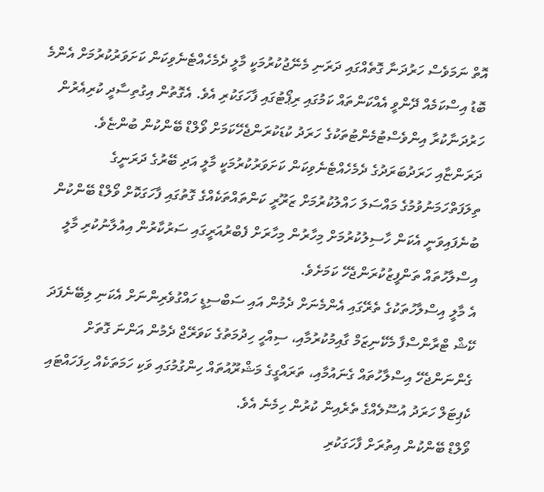އޮތް ނަމަވެސް ހަރުދަނާ ގޮތެއްގައި ދަރަނި މެނޭޖުކުރުމަކީ މާލީ ދެމެހެއްޓެނެވިކަން ކަށަވަރުކުރުމަށް އެންމެ ބޮޑު އިސްކަމެއް ދޭންވީ އެއްކަންތައް ކަމުގައި ރިޕޯޓުގައި ފާހަގަކުރި އެވެ. އެގޮތުން އިގުތިސާދީ ކުރިއެރުން ހަރުދަނާކުރާ އިންވެސްޓުމެންޓުތަކުގެ ހަރަދު ކުޑަކުރަންޖެހޭކަމަށް ވޯލްޑް ބޭންކުން ބުންޏެވެ.
ދަރަންޏާއި ހަރަދުބަރަދުގެ ދެމެހެއްޓެނެވިކަން ކަށަވަރުކުރުމަކީ މާލީ އަދި ބޭރުގެ ދަރަނީގެ ތިލަފަތްހަމަނުވުމުގެ މައްސަލަ ހައްލުކުރުމަށް ޒަރޫރީ ކަންތައްތަކެއްގެ ގޮތުގައި ފާހަގަކޮށް ވޯލްޑް ބޭންކުން ބުނެފައިވަނީ އެކަން ހާސިލުކުރުމަށް މިހާރުން މިހާރަށް ފެބްރުއަރީގައި ސަރުކާރުން އިއުލާނުކުރި މާލީ އިސްލާހުތައް ތަންފީޒުކުރަންޖެހޭ ކަމަށެވެ.
އެ މާލީ އިސްލާހުތަކުގެ ތެރޭގައި އެންމެނަށް ދެމުން އައި ސަބްސިޑީ ހައްގުވެރިންނަށް އެކަނި ލިބޭނެފަދަ ކޭޝް ޓްރާންސްފާ މެކޭނިޒަމް ގާއިމުކުރުމާއި، ސިއްހީ ހިދުމަތުގެ ކަވަރޭޖް ދެމުން އަންނަ ގޮތަށް ގެންނަންޖެހޭ އިސްލާހުތައް ގެނައުމާއި، ތަރައްގީގެ މަޝްރޫއުތައް ހިންގުމުގައި ވަކި ހަމަތަކެއް ހިފަހައްޓައި ކެޕިޓަލް ހަރަދު އުސޫލެއްގެ ތެރެއިން ކުރުން ހިމެނެ އެވެ.
ވޯލްޑް ބޭންކުން އިތުރަށް ފާހަގަކުރި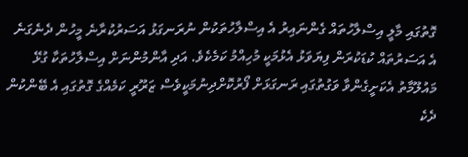ގޮތުގައި މާލީ އިސްލާހުތައް ގެންނައިރު އެ އިސްލާހުތަކުން ނުރަނގަޅު އަސަރުކުރާނެ މީހުން ދެނެގަނެ އެ އަސަރުތައް ކުޑަކުރަން ފިޔަވަޅު އެޅުމަކީ މުހިއްމު ކަމެކެވެ. އަދި އާންމުންނަށް އިސްލާހުތަކާ ގުޅޭ މައުލޫމާތު އެކަށީގެންވާ ވަގުތުގައި ރަނގަޅަށް ފޯރުކޮށްދިނުމަކީވެސް ޒަރޫރީ ކަމެއްގެ ގޮތުގައި އެ ބޭންކުން ދެކެ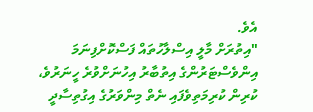އެވެ.
"އިތުރަށް މާލީ އިސްލާހުތައް ފަސްކޮށްފިނަމަ އިންވެސްޓަރުންގެ އިތުބާރު އިހުނަށްވުރެ ހީނަރުވެ، ކުރިން ކުރިމަތިވެފައި ނެތް މިންވަރުގެ އިގުތިސާދީ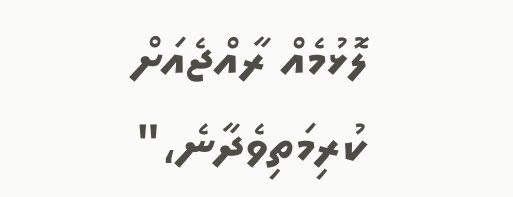ލޮޅުމެއް ރާއްޖެއަށް ކުރިމަތިވެދާނެ،"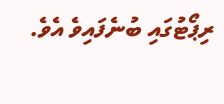ރިޕޯޓުގައި ބުނެފައިވެ އެވެ.